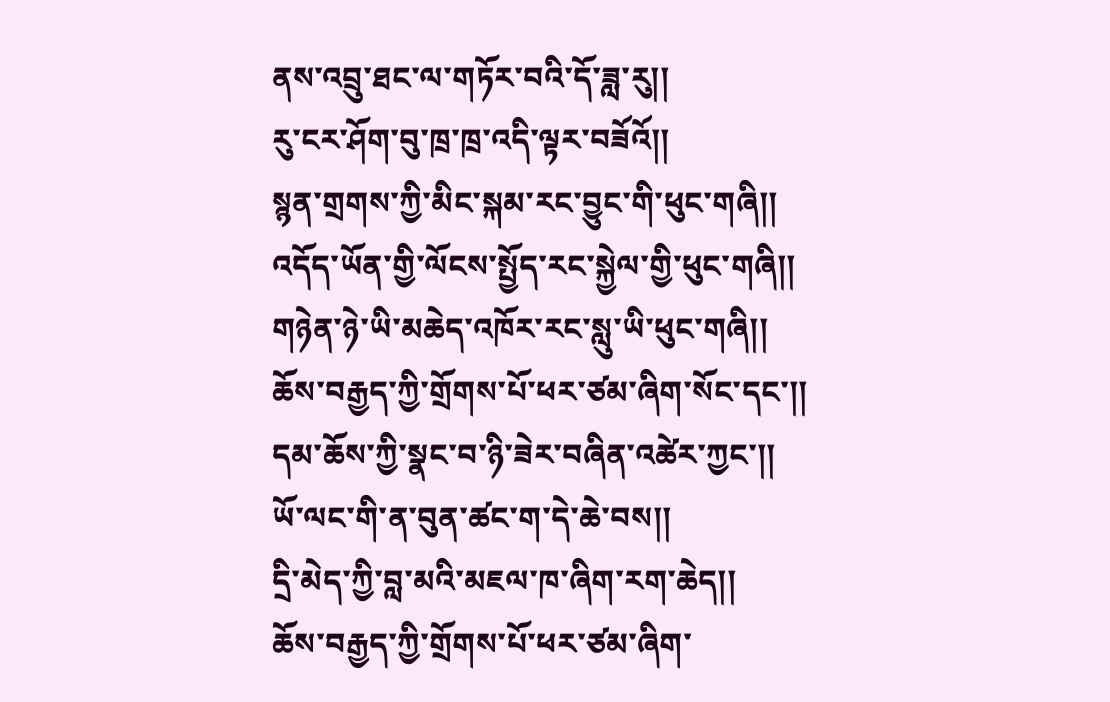ནས་འབྲུ་ཐང་ལ་གཏོར་བའི་དོ་ཟླ་རུ།།
རུ་ངར་ཤོག་བུ་ཁྲ་ཁྲ་འདི་ལྟར་བཟོའོ།།
སྙན་གྲགས་ཀྱི་མིང་སྐམ་རང་བྱུང་གི་ཕུང་གཞི།།
འདོད་ཡོན་གྱི་ལོངས་སྤྱོད་རང་སྐྱེལ་གྱི་ཕུང་གཞི།།
གཉེན་ཉེ་ཡི་མཆེད་འཁོར་རང་སླུ་ཡི་ཕུང་གཞི།།
ཆོས་བརྒྱད་ཀྱི་གྲོགས་པོ་ཕར་ཙམ་ཞིག་སོང་དང་།།
དམ་ཆོས་ཀྱི་སྣང་བ་ཉི་ཟེར་བཞིན་འཚེར་ཀྱང་།།
ཡོ་ལང་གི་ན་བུན་ཚང་ག་དེ་ཆེ་བས།།
དྲི་མེད་ཀྱི་བླ་མའི་མཇལ་ཁ་ཞིག་རག་ཆེད།།
ཆོས་བརྒྱད་ཀྱི་གྲོགས་པོ་ཕར་ཙམ་ཞིག་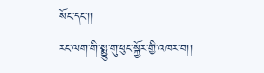སོང་དང་།།
རང་ལག་གི་སྨྱུ་གུ་ཕུང་སྐྱོར་གྱི་འཁར་བ།།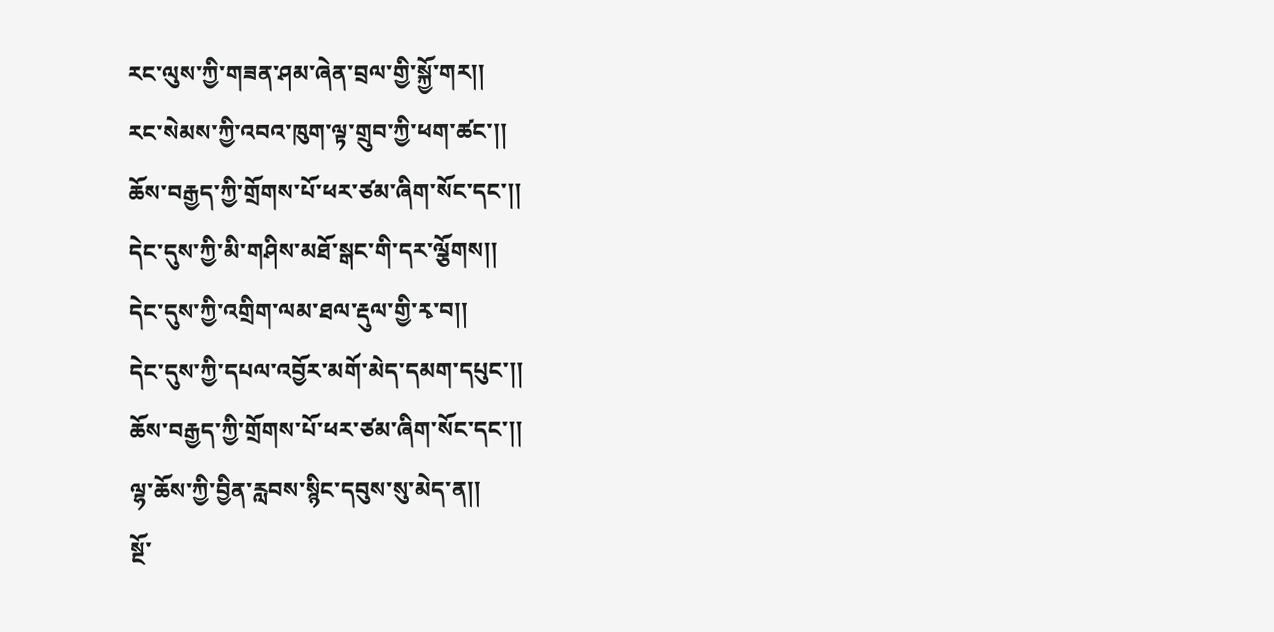རང་ལུས་ཀྱི་གཟན་ཤམ་ཞེན་བྲལ་གྱི་སྐྱོ་གར།།
རང་སེམས་ཀྱི་འབའ་ཁུག་ལྟ་གྲུབ་ཀྱི་ཕག་ཚང་།།
ཆོས་བརྒྱད་ཀྱི་གྲོགས་པོ་ཕར་ཙམ་ཞིག་སོང་དང་།།
དེང་དུས་ཀྱི་མི་གཤིས་མཐོ་སྒང་གི་དར་ལྕོགས།།
དེང་དུས་ཀྱི་འགྲིག་ལམ་ཐལ་རྡུལ་གྱི་རྭ་བ།།
དེང་དུས་ཀྱི་དཔལ་འབྱོར་མགོ་མེད་དམག་དཔུང་།།
ཆོས་བརྒྱད་ཀྱི་གྲོགས་པོ་ཕར་ཙམ་ཞིག་སོང་དང་།།
ལྷ་ཆོས་ཀྱི་བྱིན་རླབས་སྙིང་དབུས་སུ་མེད་ན།།
སྔོ་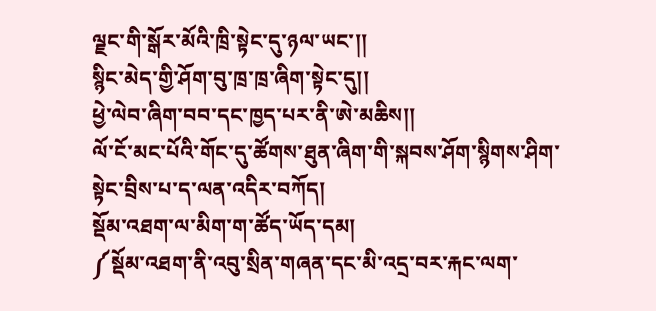ལྗང་གི་སྒོར་མོའི་ཁྲི་སྟེང་དུ་ཉལ་ཡང་།།
སྙིང་མེད་གྱི་ཤོག་བུ་ཁྲ་ཁྲ་ཞིག་སྟེང་དུ།།
ཕྱེ་ལེབ་ཞིག་བབ་དང་ཁྱད་པར་ནི་ཨེ་མཆིས།།
ལོ་ངོ་མང་པོའི་གོང་དུ་ཚོགས་ཐུན་ཞིག་གི་སྐབས་ཤོག་སྙིགས་ཤིག་སྟེང་བྲིས་པ་ད་ལན་འདིར་བཀོད།
སྡོམ་འཐག་ལ་མིག་ག་ཚོད་ཡོད་དམ།
༼སྡོམ་འཐག་ནི་འབུ་སྲིན་གཞན་དང་མི་འདྲ་བར་རྐང་ལག་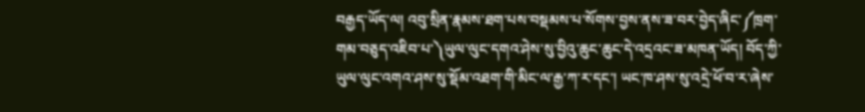བརྒྱད་ཡོད་ལ། འབུ་སྲིན་རྣམས་ཐག་པས་བསྡམས་པ་སོགས་བྱས་ནས་ཟ་བར་བྱེད་ཞིང་༼ཁྲག་གམ་བཅུད་འཇིབ་པ་༽ཡུལ་ལུང་དགའ་ཤེས་སུ་བྱིའུ་ཆུང་ཆུང་དེ་འདྲའང་ཟ་མཁན་ཡོད། བོད་ཀྱི་ཡུལ་ལུང་འགའ་ཤས་སུ་སྡོམ་འཐག་གི་མིང་ལ་རྒྱ་ཀ་ར་དང་། ཡང་ཁ་ཤས་སུ་འདྲེ་ཕོ་བ་ར་ཞེས་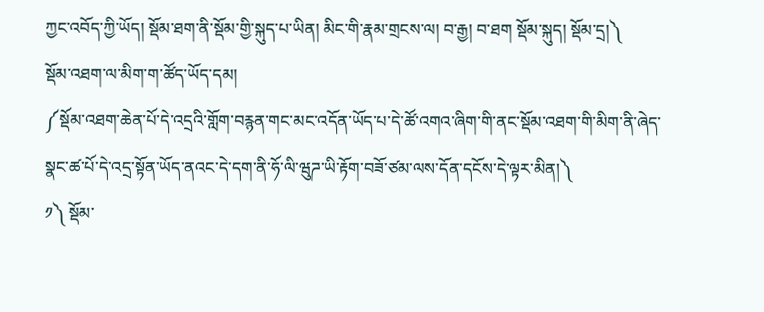ཀྱང་འབོད་ཀྱི་ཡོད། སྡོམ་ཐག་ནི་སྡོམ་གྱི་སྐུད་པ་ཡིན། མིང་གི་རྣམ་གྲངས་ལ། བ་རྒྱ། བ་ཐག སྡོམ་སྐུད། སྡོམ་དྲ།༽
སྡོམ་འཐག་ལ་མིག་ག་ཚོད་ཡོད་དམ།
༼སྡོམ་འཐག་ཆེན་པོ་དེ་འདྲའི་གློག་བརྙན་གང་མང་འདོན་ཡོད་པ་དེ་ཚོ་འགའ་ཞིག་གི་ནང་སྡོམ་འཐག་གི་མིག་ནི་ཞེད་སྣང་ཚ་པོ་དེ་འདྲ་སྟོན་ཡོད་ནའང་དེ་དག་ནི་ཧོ་ལི་ཝུཌ་ཡི་རྟོག་བཟོ་ཙམ་ལས་དོན་དངོས་དེ་ལྟར་མིན།༽
༡༽ སྡོམ་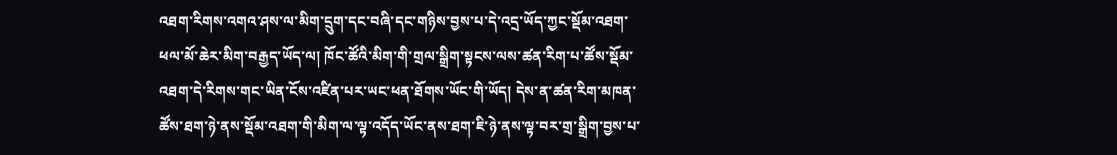འཐག་རིགས་འགའ་ཤས་ལ་མིག་དྲུག་དང་བཞི་དང་གཉིས་བྱས་པ་དེ་འདྲ་ཡོད་ཀྱང་སྡོམ་འཐག་ཕལ་མོ་ཆེར་མིག་བརྒྱད་ཡོད་ལ། ཁོང་ཚོའི་མིག་གི་གྲལ་སྒྲིག་སྟངས་ལས་ཚན་རིག་པ་ཚོས་སྡོམ་འཐག་དེ་རིགས་གང་ཡིན་ངོས་འཛིན་པར་ཡང་ཕན་ཐོགས་ཡོང་གི་ཡོད། དེས་ན་ཚན་རིག་མཁན་ཚོས་ཐག་ཉེ་ནས་སྡོམ་འཐག་གི་མིག་ལ་ལྟ་འདོད་ཡོང་ནས་ཐག་ཇི་ཉེ་ནས་ལྟ་བར་གྲ་སྒྲིག་བྱས་པ་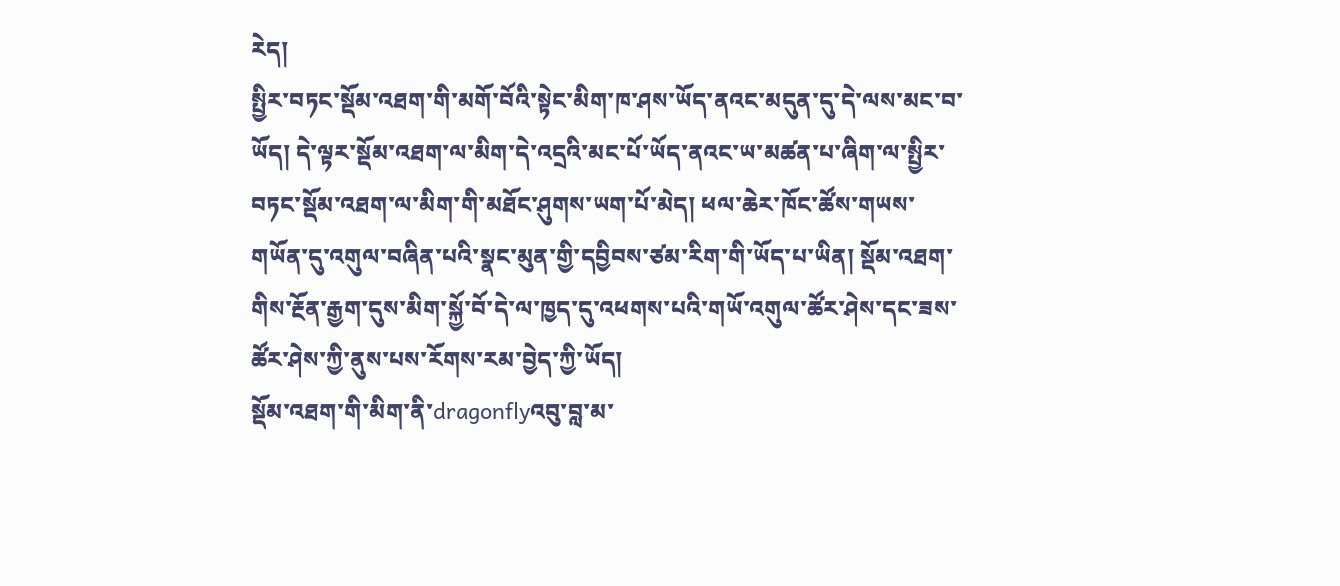རེད།
སྤྱིར་བཏང་སྡོམ་འཐག་གི་མགོ་བོའི་སྟེང་མིག་ཁ་ཤས་ཡོད་ནའང་མདུན་དུ་དེ་ལས་མང་བ་ཡོད། དེ་ལྟར་སྡོམ་འཐག་ལ་མིག་དེ་འདྲའི་མང་པོ་ཡོད་ནའང་ཡ་མཚན་པ་ཞིག་ལ་སྤྱིར་བཏང་སྡོམ་འཐག་ལ་མིག་གི་མཐོང་ཤུགས་ཡག་པོ་མེད། ཕལ་ཆེར་ཁོང་ཚོས་གཡས་གཡོན་དུ་འགུལ་བཞིན་པའི་སྣང་མུན་གྱི་དབྱིབས་ཙམ་རིག་གི་ཡོད་པ་ཡིན། སྡོམ་འཐག་གིས་རྔོན་རྒྱག་དུས་མིག་སྐྱོ་བོ་དེ་ལ་ཁྱད་དུ་འཕགས་པའི་གཡོ་འགུལ་ཚོར་ཤེས་དང་ཟས་ཚོར་ཤེས་ཀྱི་ནུས་པས་རོགས་རམ་བྱེད་ཀྱི་ཡོད།
སྡོམ་འཐག་གི་མིག་ནི་dragonflyའབུ་བླ་མ་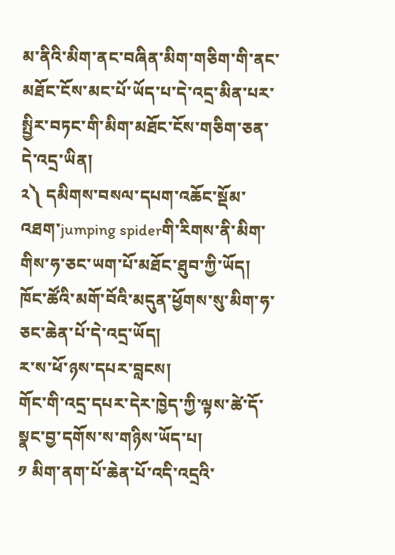མ་ནིའི་མིག་ནང་བཞིན་མིག་གཅིག་གི་ནང་མཐོང་ངོས་མང་པོ་ཡོད་པ་དེ་འདྲ་མིན་པར་སྤྱིར་བཏང་གི་མིག་མཐོང་ངོས་གཅིག་ཅན་དེ་འདྲ་ཡིན།
༢༽ དམིགས་བསལ་དཔག་འཆོང་སྡོམ་འཐག་jumping spiderགི་རིགས་ནི་མིག་གིས་ཧ་ཅང་ཡག་པོ་མཐོང་ཐུབ་ཀྱི་ཡོད། ཁོང་ཚོའི་མགོ་བོའི་མདུན་ཕྱོགས་སུ་མིག་ཧ་ཅང་ཆེན་པོ་དེ་འདྲ་ཡོད།
ར་ས་ཕོ་ཉས་དཔར་བླངས།
གོང་གི་འདྲ་དཔར་དེར་ཁྱེད་ཀྱི་ལྟས་ཚེ་དོ་སྣང་བྱ་དགོས་ས་གཉིས་ཡོད་པ།
༡ མིག་ནག་པོ་ཆེན་པོ་འདི་འདྲའི་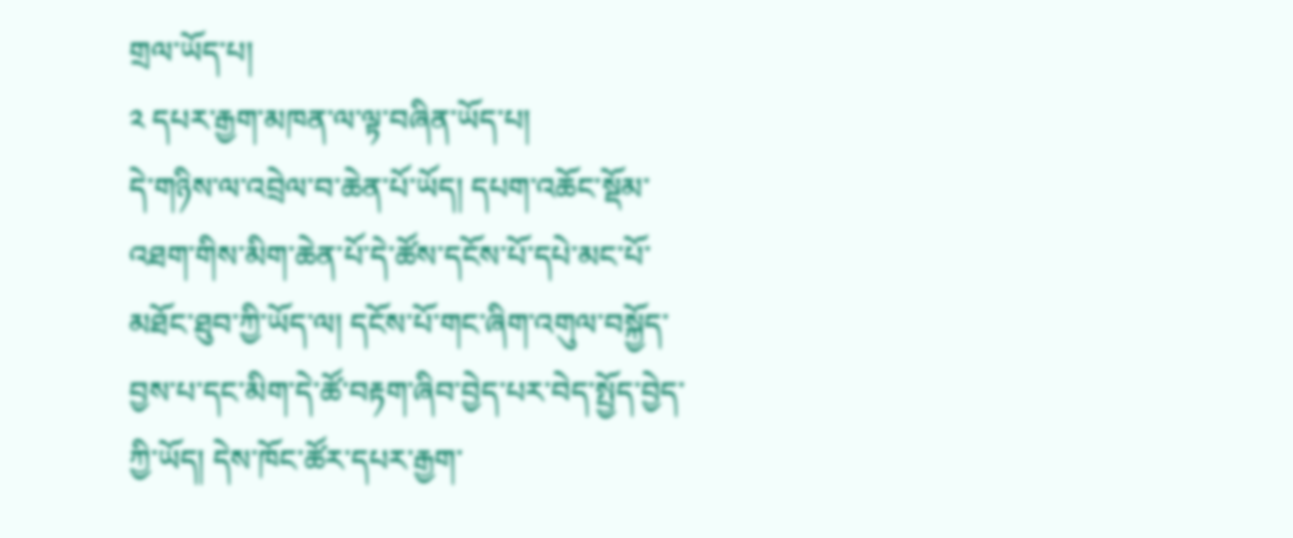གྲལ་ཡོད་པ།
༢ དཔར་རྒྱག་མཁན་ལ་ལྟ་བཞིན་ཡོད་པ།
དེ་གཉིས་ལ་འབྲེལ་བ་ཆེན་པོ་ཡོད། དཔག་འཆོང་སྡོམ་འཐག་གིས་མིག་ཆེན་པོ་དེ་ཚོས་དངོས་པོ་དཔེ་མང་པོ་མཐོང་ཐུབ་ཀྱི་ཡོད་ལ། དངོས་པོ་གང་ཞིག་འགུལ་བསྐྱོད་བྱས་པ་དང་མིག་དེ་ཚོ་བརྟག་ཞིབ་བྱེད་པར་བེད་སྤྱོད་བྱེད་ཀྱི་ཡོད། དེས་ཁོང་ཚོར་དཔར་རྒྱག་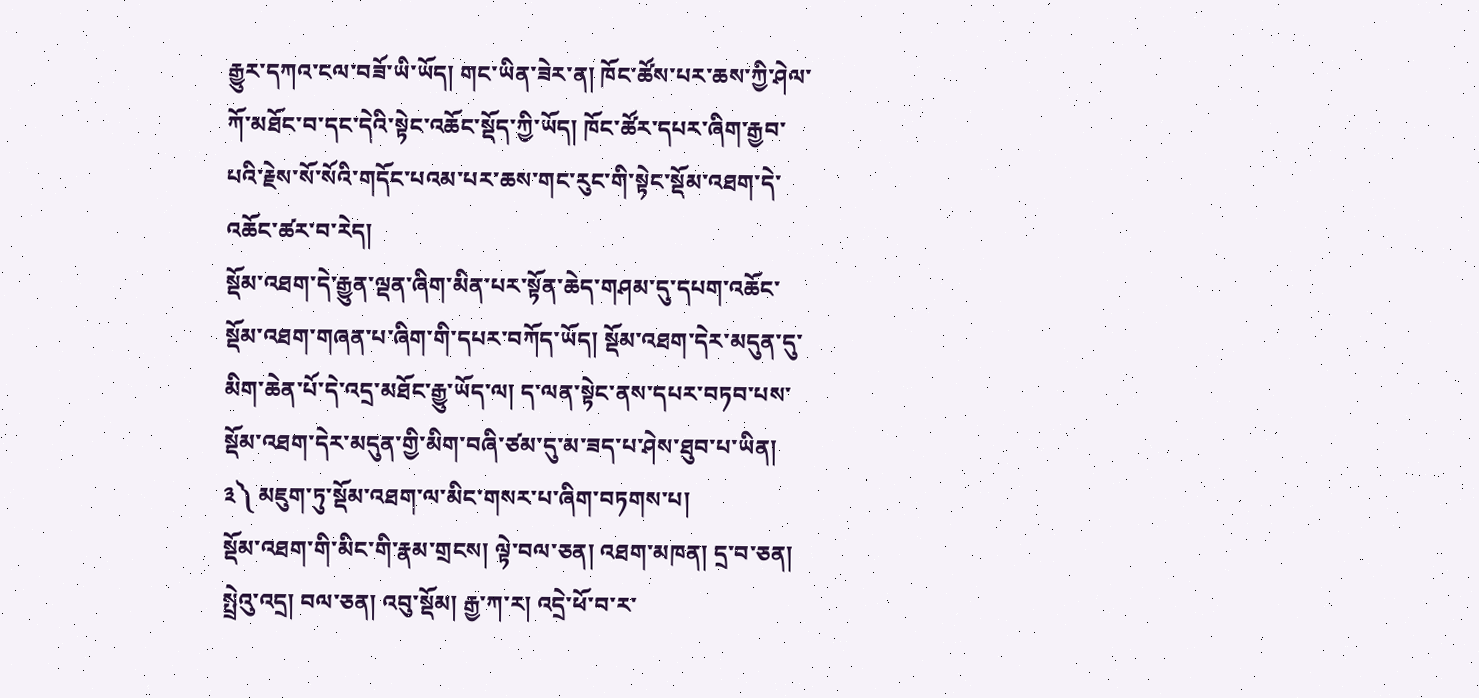རྒྱུར་དཀའ་ངལ་བཟོ་ཡི་ཡོད། གང་ཡིན་ཟེར་ན། ཁོང་ཚོས་པར་ཆས་ཀྱི་ཤེལ་ཀོ་མཐོང་བ་དང་དེའི་སྟེང་འཆོང་སྡོད་ཀྱི་ཡོད། ཁོང་ཚོར་དཔར་ཞིག་རྒྱབ་པའི་རྗེས་སོ་སོའི་གདོང་པའམ་པར་ཆས་གང་རུང་གི་སྟེང་སྡོམ་འཐག་དེ་འཆོང་ཚར་བ་རེད།
སྡོམ་འཐག་དེ་རྒྱུན་ལྡན་ཞིག་མིན་པར་སྟོན་ཆེད་གཤམ་དུ་དཔག་འཆོང་སྡོམ་འཐག་གཞན་པ་ཞིག་གི་དཔར་བཀོད་ཡོད། སྡོམ་འཐག་དེར་མདུན་དུ་མིག་ཆེན་པོ་དེ་འདྲ་མཐོང་རྒྱུ་ཡོད་ལ། ད་ལན་སྟེང་ནས་དཔར་བཏབ་པས་སྡོམ་འཐག་དེར་མདུན་གྱི་མིག་བཞི་ཙམ་དུ་མ་ཟད་པ་ཤེས་ཐུབ་པ་ཡིན།
༣༽ མཇུག་ཏུ་སྡོམ་འཐག་ལ་མིང་གསར་པ་ཞིག་བཏགས་པ།
སྡོམ་འཐག་གི་མིང་གི་རྣམ་གྲངས། ལྟེ་བལ་ཅན། འཐག་མཁན། དྲ་བ་ཅན། སྤྲེའུ་འདྲ། བལ་ཅན། འབུ་སྡོམ། རྒྱ་ཀ་ར། འདྲེ་ཕོ་བ་ར་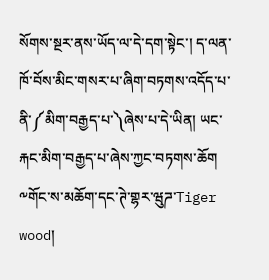སོགས་སྔར་ནས་ཡོད་ལ་དེ་དག་སྟེང་། ད་ལན་ཁོ་བོས་མིང་གསར་པ་ཞིག་བཏགས་འདོད་པ་ནི་༼མིག་བརྒྱད་པ་༽ཞེས་པ་དེ་ཡིན། ཡང་རྐང་མིག་བརྒྱད་པ་ཞེས་ཀྱང་བཏགས་ཆོག
༸གོང་ས་མཆོག་དང་ཊེ་གྷར་ཝུཌ་Tiger wood།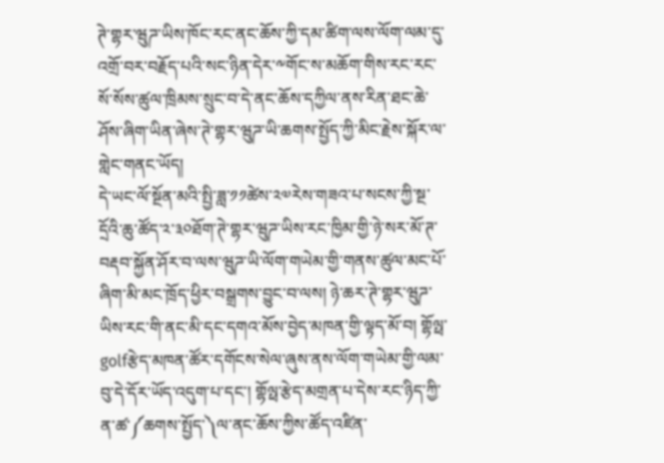ཊེ་གྷར་ཝུཌ་ཡིས་ཁོང་རང་ནང་ཆོས་ཀྱི་དམ་ཚིག་ལས་ལོག་ལམ་དུ་འགྲོ་བར་བརྗོད་པའི་སང་ཉིན་དེར་༸གོང་ས་མཆོག་གིས་རང་རང་སོ་སོས་ཚུལ་ཁྲིམས་སྲུང་བ་དེ་ནང་ཆོས་དཀྱིལ་ནས་རིན་ཐང་ཆེ་ཤོས་ཞིག་ཡིན་ཞེས་ཊེ་གྷར་ཝུཌ་ཡི་ཆགས་སྤྱོད་ཀྱི་མིང་རྗེས་སྐོར་ལ་གླེང་གནང་ཡོད།
དེ་ཡང་ལོ་སྔོན་མའི་སྤྱི་ཟླ་༡༡ཚེས་༢༧རེས་གཟའ་པ་སངས་ཀྱི་སྔ་དྲོའི་ཆུ་ཚོད་༢་༣༠ཐོག་ཊེ་གྷར་ཝུཌ་ཡིས་རང་ཁྱིམ་གྱི་ཉེ་སར་མོ་ཊ་བརྡབ་སྐྱོན་ཤོར་བ་ལས་ཝུཌ་ཡི་ལོག་གཡེམ་གྱི་གནས་ཚུལ་མང་པོ་ཞིག་མི་མང་ཁྲོད་ཕྱིར་བསྒྲགས་བྱུང་བ་ལས། ཉེ་ཆར་ཊེ་གྷར་ཝུཌ་ཡིས་རང་གི་ནང་མི་དང་དགའ་མོས་བྱེད་མཁན་གྱི་ལྟད་མོ་བ། གྷོལྥ་golfརྩེད་མཁན་ཚོར་དགོངས་སེལ་ཞུས་ནས་ལོག་གཡེམ་གྱི་ལམ་བུ་དེ་དོར་ཡོད་འདུག་པ་དང་། གྷོལྥ་རྩེད་མགྲན་པ་དེས་རང་ཉིད་ཀྱི་ན་ཚ་༼ཆགས་སྤྱོད་༽ལ་ནང་ཆོས་ཀྱིས་ཚོད་འཛིན་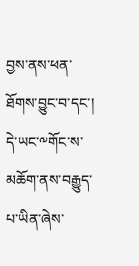བྱས་ནས་ཕན་ཐོགས་བྱུང་བ་དང་། དེ་ཡང་༸གོང་ས་མཆོག་ནས་བརྒྱུད་པ་ཡིན་ཞེས་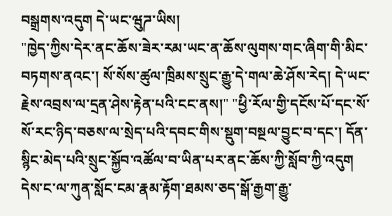བསྒྲགས་འདུག དེ་ཡང་ཝུཌ་ཡིས།
"ཁྱེད་ཀྱིས་དེར་ནང་ཆོས་ཟེར་རམ་ཡང་ན་ཆོས་ལུགས་གང་ཞིག་གི་མིང་བཏགས་ནའང་། སོ་སོས་ཚུལ་ཁྲིམས་སྲུང་རྒྱུ་དེ་གལ་ཆེ་ཤོས་རེད། དེ་ཡང་རྗེས་འབྲས་ལ་དྲན་ཤེས་རྟེན་པའི་ངང་ནས།" "ཕྱི་རོལ་གྱི་དངོས་པོ་དང་སོ་སོ་རང་ཉིད་བཅས་ལ་སྲེད་པའི་དབང་གིས་སྡུག་བསྔལ་བྱུང་བ་དང་། དོན་སྙིང་མེད་པའི་སྲུང་སྐྱོབ་འཚོལ་བ་ཡིན་པར་ནང་ཆོས་ཀྱི་སློབ་ཀྱི་འདུག དེས་ང་ལ་ཀུན་སློང་ངམ་རྣམ་རྟོག་ཐམས་ཅད་སྒོ་རྒྱག་རྒྱུ་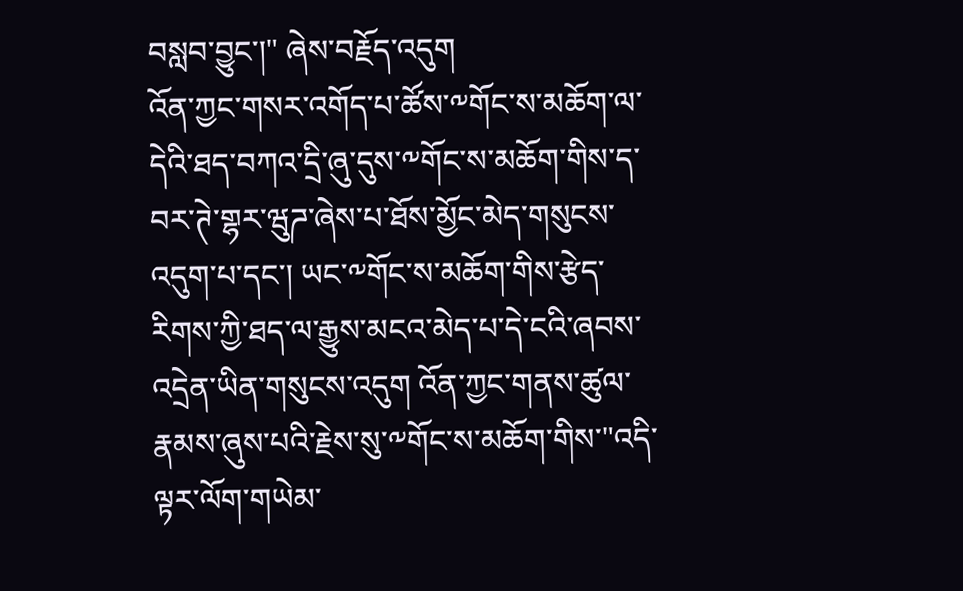བསླབ་བྱུང་།" ཞེས་བརྗོད་འདུག
འོན་ཀྱང་གསར་འགོད་པ་ཚོས་༸གོང་ས་མཆོག་ལ་དེའི་ཐད་བཀའ་དྲི་ཞུ་དུས་༸གོང་ས་མཆོག་གིས་ད་བར་ཊེ་གྷར་ཝུཌ་ཞེས་པ་ཐོས་མྱོང་མེད་གསུངས་འདུག་པ་དང་། ཡང་༸གོང་ས་མཆོག་གིས་རྩེད་རིགས་ཀྱི་ཐད་ལ་རྒྱུས་མངའ་མེད་པ་དེ་ངའི་ཞབས་འདྲེན་ཡིན་གསུངས་འདུག འོན་ཀྱང་གནས་ཚུལ་རྣམས་ཞུས་པའི་རྗེས་སུ་༸གོང་ས་མཆོག་གིས་"འདི་ལྟར་ལོག་གཡེམ་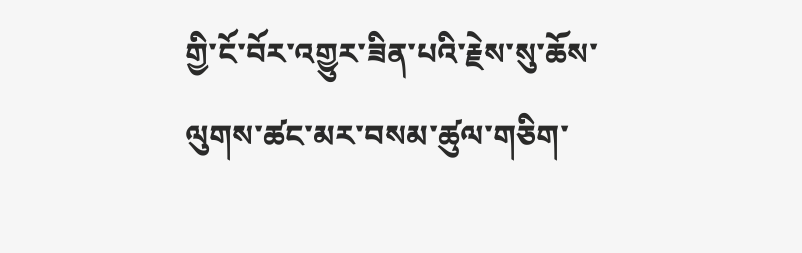གྱི་ངོ་བོར་འགྱུར་ཟིན་པའི་རྗེས་སུ་ཆོས་ལུགས་ཚང་མར་བསམ་ཚུལ་གཅིག་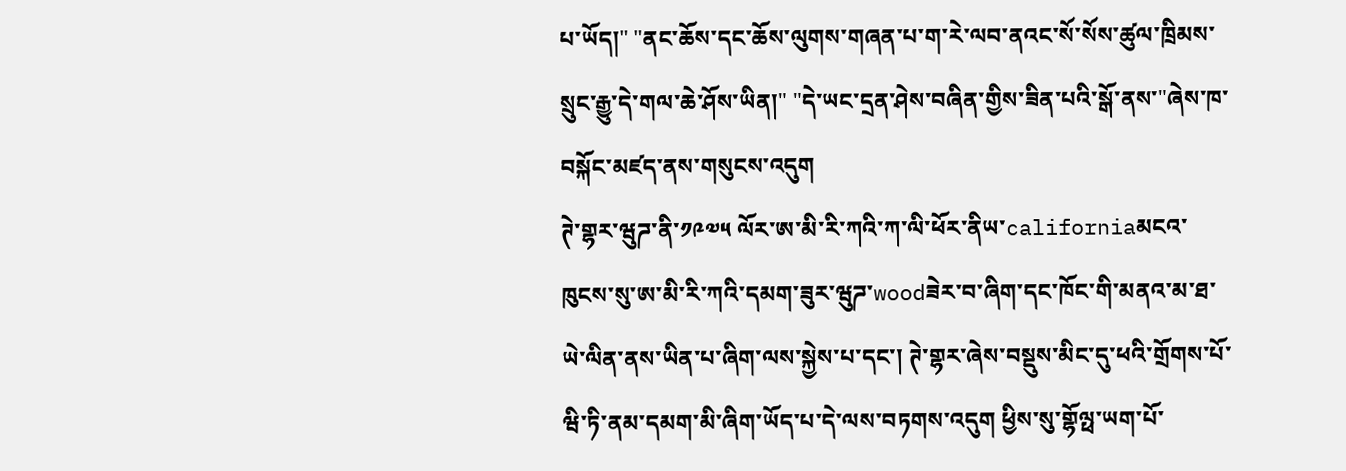པ་ཡོད།" "ནང་ཆོས་དང་ཆོས་ལུགས་གཞན་པ་ག་རེ་ལབ་ནའང་སོ་སོས་ཚུལ་ཁྲིམས་སྲུང་རྒྱུ་དེ་གལ་ཆེ་ཤོས་ཡིན།" "དེ་ཡང་དྲན་ཤེས་བཞིན་གྱིས་ཟིན་པའི་སྒོ་ནས་"ཞེས་ཁ་བསྐོང་མཛད་ནས་གསུངས་འདུག
ཊེ་གྷར་ཝུཌ་ནི་༡༩༧༥ ལོར་ཨ་མི་རི་ཀའི་ཀ་ལི་ཕོར་ནིཡ་californiaམངའ་ཁུངས་སུ་ཨ་མི་རི་ཀའི་དམག་ཟུར་ཝུཌ་woodཟེར་བ་ཞིག་དང་ཁོང་གི་མནའ་མ་ཐ་ཡེ་ལིན་ནས་ཡིན་པ་ཞིག་ལས་སྐྱེས་པ་དང་། ཊེ་གྷར་ཞེས་བསྡུས་མིང་དུ་ཕའི་གྲོགས་པོ་ཝི་ཏི་ནམ་དམག་མི་ཞིག་ཡོད་པ་དེ་ལས་བཏགས་འདུག ཕྱིས་སུ་གྷོལྥ་ཡག་པོ་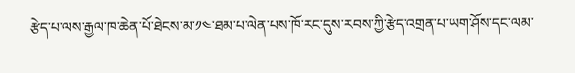རྩེད་པ་ལས་རྒྱལ་ཁ་ཆེན་པོ་ཐེངས་མ་༡༤་ཐམ་པ་ལེན་པས་ཁོ་རང་དུས་རབས་ཀྱི་རྩེད་འགྲན་པ་ཡག་ཤོས་དང་ལམ་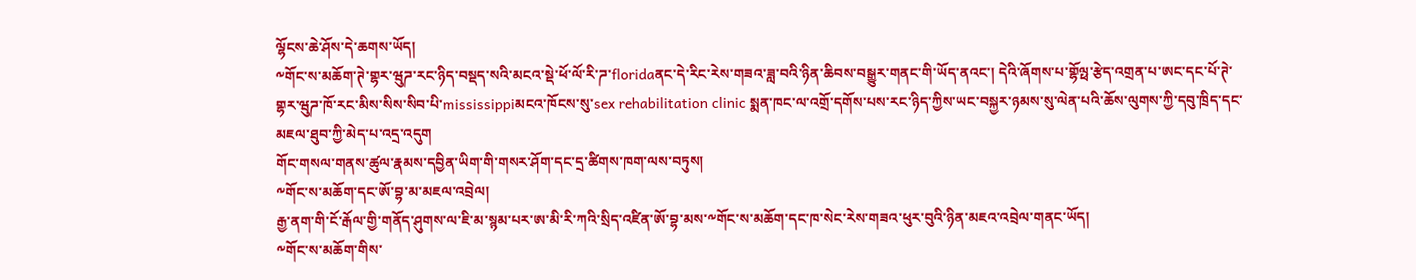ལྷོངས་ཆེ་ཤོས་དེ་ཆགས་ཡོད།
༸གོང་ས་མཆོག་ཊེ་གྷར་ཝུཌ་རང་ཉིད་བསྡད་སའི་མངའ་སྡེ་ཕོ་ལོ་རི་ཌ་floridaནང་དེ་རིང་རེས་གཟའ་ཟླ་བའི་ཉིན་ཆིབས་བསྒྱུར་གནང་གི་ཡོད་ནའང་། དེའི་ཞོགས་པ་གྷོལྥ་རྩེད་འགྲན་པ་ཨང་དང་པོ་ཊེ་གྷར་ཝུཌ་ཁོ་རང་མིས་སིས་སིབ་པི་mississippiམངའ་ཁོངས་སུ་sex rehabilitation clinic སྨན་ཁང་ལ་འགྲོ་དགོས་པས་རང་ཉིད་ཀྱིས་ཡང་བསྐྱར་ཉམས་སུ་ལེན་པའི་ཆོས་ལུགས་ཀྱི་དབུ་ཁྲིད་དང་མཇལ་ཐུབ་ཀྱི་མེད་པ་འདྲ་འདུག
གོང་གསལ་གནས་ཚུལ་རྣམས་དབྱིན་ཡིག་གི་གསར་ཤོག་དང་དྲ་ཚིགས་ཁག་ལས་བཏུས།
༸གོང་ས་མཆོག་དང་ཨོ་བྷ་མ་མཇལ་འབྲེལ།
རྒྱ་ནག་གི་ངོ་རྒོལ་གྱི་གནོད་ཤུགས་ལ་ཇི་མ་སྙམ་པར་ཨ་མི་རི་ཀའི་སྲིད་འཛིན་ཨོ་བྷ་མས་༸གོང་ས་མཆོག་དང་ཁ་སེང་རེས་གཟའ་ཕུར་བུའི་ཉིན་མཇའ་འབྲེལ་གནང་ཡོད།
༸གོང་ས་མཆོག་གིས་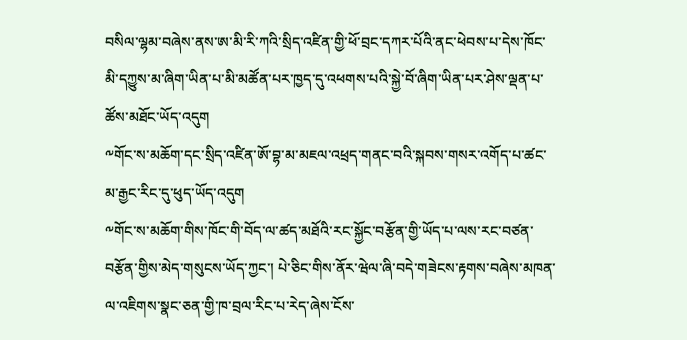བསིལ་ལྷམ་བཞེས་ནས་ཨ་མི་རི་ཀའི་སྲིད་འཛིན་གྱི་ཕོ་བྲང་དཀར་པོའི་ནང་ཕེབས་པ་དེས་ཁོང་མི་དཀྱུས་མ་ཞིག་ཡིན་པ་མི་མཚོན་པར་ཁྱད་དུ་འཕགས་པའི་སྐྱེ་བོ་ཞིག་ཡིན་པར་ཤེས་ལྡན་པ་ཚོས་མཐོང་ཡོད་འདུག
༸གོང་ས་མཆོག་དང་སྲིད་འཛིན་ཨོ་བྷ་མ་མཇལ་འཕྲད་གནང་བའི་སྐབས་གསར་འགོད་པ་ཚང་མ་རྒྱང་རིང་དུ་ཕུད་ཡོད་འདུག
༸གོང་ས་མཆོག་གིས་ཁོང་གི་བོད་ལ་ཚད་མཐོའི་རང་སྐྱོང་བརྩོན་གྱི་ཡོད་པ་ལས་རང་བཙན་བརྩོན་གྱིས་མེད་གསུངས་ཡོད་ཀྱང་། པེ་ཅིང་གིས་ནོར་ཝེལ་ཞི་བདེ་གཟེངས་རྟགས་བཞེས་མཁན་ལ་འཇིགས་སྣང་ཅན་གྱི་ཁ་བྲལ་རིང་པ་རེད་ཞེས་ངོས་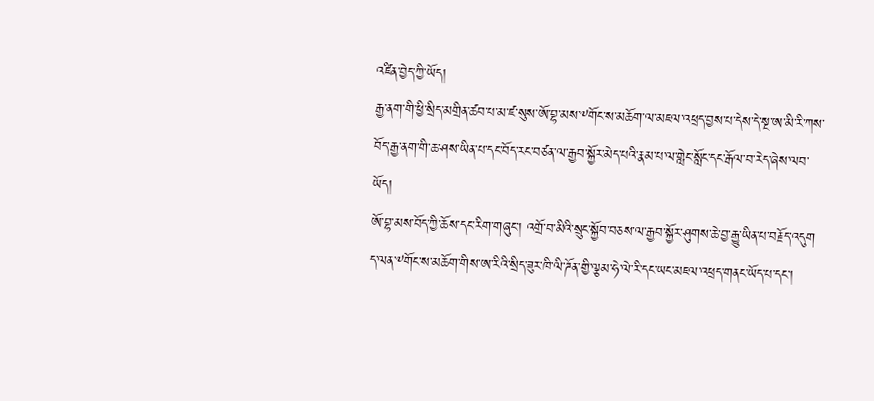འཛིན་བྱེད་ཀྱི་ཡོད།
རྒྱ་ནག་གི་ཕྱི་སྲིད་མགྲིན་ཚབ་པ་མ་ཛ་སུས་ཨོ་བྷ་མས་༸གོང་ས་མཆོག་ལ་མཇལ་འཕྲད་བྱས་པ་དེས་དེ་སྔ་ཨ་མི་རི་ཀས་བོད་རྒྱ་ནག་གི་ཆ་ཤས་ཡིན་པ་དང་བོད་རང་བཙན་ལ་རྒྱབ་སྐྱོར་མེད་པའི་རྣམ་པ་ལ་གླེང་སློང་དང་རྒོལ་བ་རེད་ཞེས་ལབ་ཡོད།
ཨོ་བྷ་མས་བོད་ཀྱི་ཆོས་དང་རིག་གཞུང་། འགྲོ་བ་མིའི་སྲུང་སྐྱོབ་བཅས་ལ་རྒྱབ་སྐྱོར་ཤུགས་ཆེ་བྱ་རྒྱུ་ཡིན་པ་བརྗོད་འདུག
ད་ལན་༸གོང་ས་མཆོག་གིས་ཨ་རིའི་སྲིད་ཟུར་ཁི་ལི་ཌོན་གྱི་ལྕམ་ཧེ་ལེ་རི་དང་ཡང་མཇལ་འཕྲད་གནང་ཡོད་པ་དང་།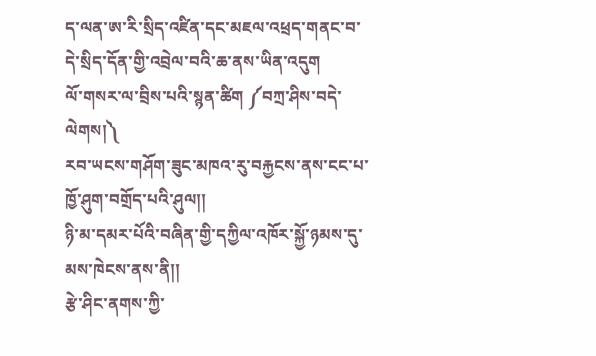ད་ལན་ཨ་རི་སྲིད་འཛིན་དང་མཇལ་འཕྲད་གནང་བ་དེ་སྲིད་དོན་གྱི་འབྲེལ་བའི་ཆ་ནས་ཡིན་འདུག
ལོ་གསར་ལ་བྲིས་པའི་སྙན་ཚིག ༼བཀྲ་ཤིས་བདེ་ལེགས།༽
རབ་ཡངས་གཤོག་ཟུང་མཁའ་རུ་བརྐྱངས་ནས་ངང་པ་ཁྱོ་ཤུག་བགྲོད་པའི་ཤུལ།།
ཉི་མ་དམར་པོའི་བཞིན་གྱི་དཀྱིལ་འཁོར་སྐྱོ་ཉམས་དུ་མས་ཁེངས་ནས་ནི།།
རྩེ་ཤིང་ནགས་ཀྱི་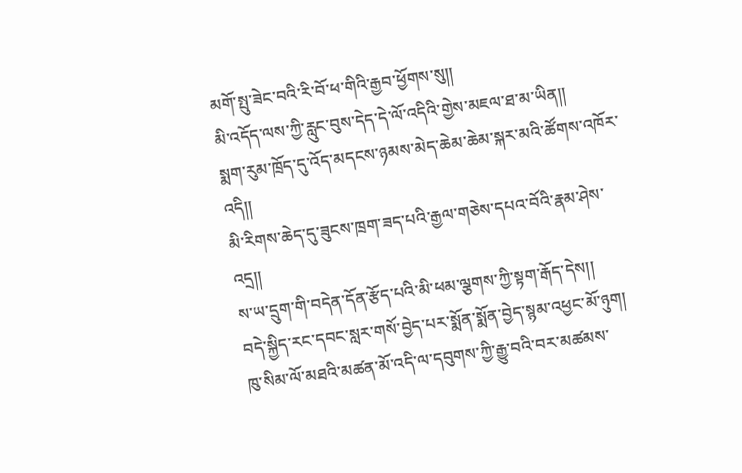མགོ་སྤུ་ཟེང་བའི་རི་བོ་ཕ་གིའི་རྒྱབ་ཕྱོགས་སུ།།
མི་འདོད་ལས་ཀྱི་རླུང་བུས་དེད་དེ་ལོ་འདིའི་གྱེས་མཇལ་ཐ་མ་ཡིན།།
སྨག་རུམ་ཁྲོད་དུ་འོད་མདངས་ཉམས་མེད་ཆེམ་ཆེམ་སྐར་མའི་ཚོགས་འཁོར་འདི།།
མི་རིགས་ཆེད་དུ་ཟུངས་ཁྲག་ཟད་པའི་རྒྱལ་གཅེས་དཔའ་བོའི་རྣམ་ཤེས་འདྲ།།
ས་ཡ་དྲུག་གི་བདེན་དོན་རྩོད་པའི་མི་ཕམ་ལྕགས་ཀྱི་སྟག་རྒོད་དེས།།
བདེ་སྐྱིད་རང་དབང་སླར་གསོ་བྱེད་པར་སྨོན་སྨོན་བྱེད་སྙམ་འཕྱང་མོ་ཉུག།
ཁུ་སིམ་ལོ་མཐའི་མཚན་མོ་འདི་ལ་དབུགས་ཀྱི་རྒྱུ་བའི་བར་མཚམས་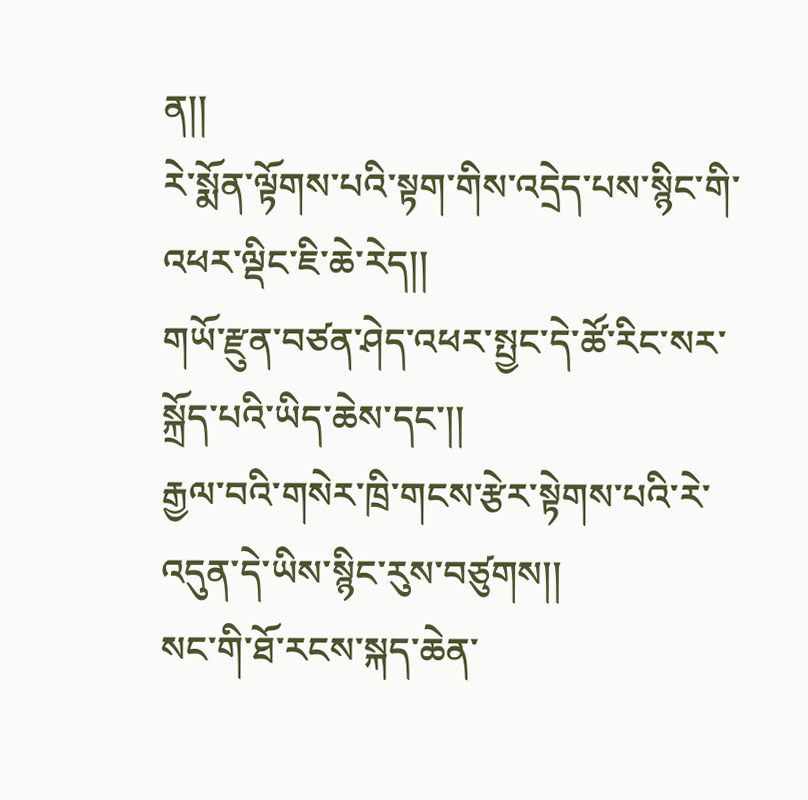ན།།
རེ་སྨོན་ལྟོགས་པའི་སྟག་གིས་འདྲེད་པས་སྙིང་གི་འཕར་ལྡིང་ཇི་ཆེ་རེད།།
གཡོ་རྫུན་བཙན་ཤེད་འཕར་སྤྱང་དེ་ཚོ་རིང་སར་སྐྲོད་པའི་ཡིད་ཆེས་དང་།།
རྒྱལ་བའི་གསེར་ཁྲི་གངས་རྩེར་སྟེགས་པའི་རེ་འདུན་དེ་ཡིས་སྙིང་རུས་བཙུགས།།
སང་གི་ཐོ་རངས་སྐད་ཆེན་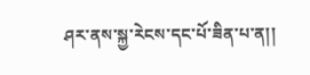ཤར་ནས་སྐྱ་རེངས་དང་པོ་ཟིན་པ་ན།།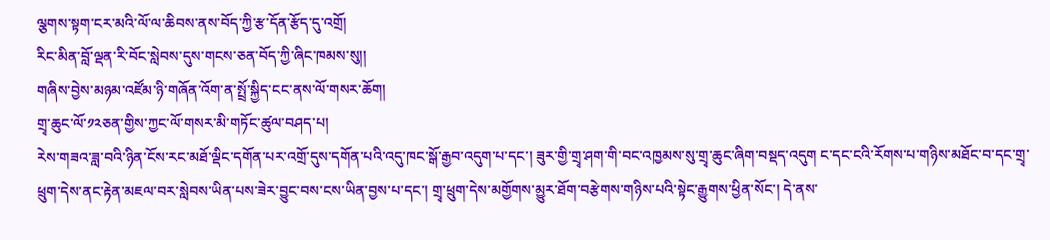ལྕགས་སྟག་ངར་མའི་ལོ་ལ་ཆིབས་ནས་བོད་ཀྱི་རྩ་དོན་རྩོད་དུ་འགྲོ།
རིང་མིན་བློ་ལྡན་རི་བོང་སླེབས་དུས་གངས་ཅན་བོད་ཀྱི་ཞིང་ཁམས་སུ།།
གཞིས་བྱེས་མཉམ་འཛོམ་ཉི་གཞོན་འོག་ན་སྤྲོ་སྐྱིད་ངང་ནས་ལོ་གསར་ཆོག།
གྲྭ་ཆུང་ལོ་༡༢ཅན་གྱིས་ཀྱང་ལོ་གསར་མི་གཏོང་ཚུལ་བཤད་པ།
རེས་གཟའ་ཟླ་བའི་ཉིན་ངོས་རང་མཐོ་ལྡིང་དགོན་པར་འགྲོ་དུས་དགོན་པའི་འདུ་ཁང་སྒོ་རྒྱབ་འདུག་པ་དང་། ཟུར་གྱི་གྲྭ་ཤག་གི་བང་འཁྱམས་སུ་གྲྭ་ཆུང་ཞིག་བསྡད་འདུག ང་དང་ངའི་རོགས་པ་གཉིས་མཐོང་བ་དང་གྲྭ་ཕྲུག་དེས་ནང་རྟེན་མཇལ་བར་སླེབས་ཡིན་པས་ཟེར་བྱུང་བས་ངས་ཡིན་བྱས་པ་དང་། གྲྭ་ཕྲུག་དེས་མགྱོགས་མྱུར་ཐོག་བརྩེགས་གཉིས་པའི་སྟེང་རྒྱུགས་ཕྱིན་སོང་། དེ་ནས་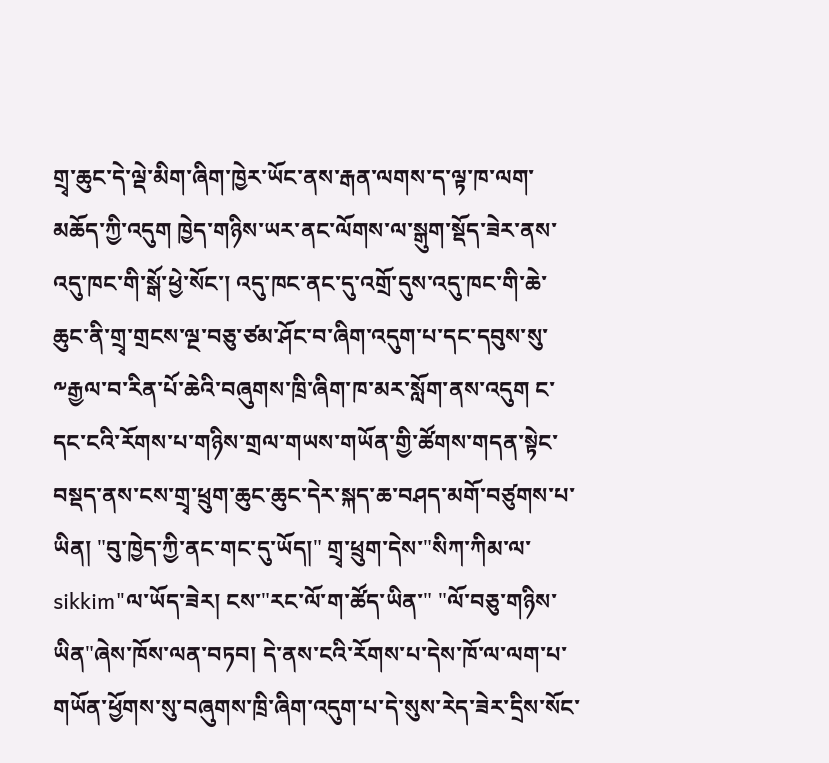གྲྭ་ཆུང་དེ་ལྡེ་མིག་ཞིག་ཁྱེར་ཡོང་ནས་རྒན་ལགས་ད་ལྟ་ཁ་ལག་མཆོད་ཀྱི་འདུག ཁྱེད་གཉིས་ཡར་ནང་ལོགས་ལ་སྒུག་སྡོད་ཟེར་ནས་འདུ་ཁང་གི་སྒོ་ཕྱེ་སོང་། འདུ་ཁང་ནང་དུ་འགྲོ་དུས་འདུ་ཁང་གི་ཆེ་ཆུང་ནི་གྲྭ་གྲངས་ལྔ་བཅུ་ཙམ་ཤོང་བ་ཞིག་འདུག་པ་དང་དབུས་སུ་༸རྒྱལ་བ་རིན་པོ་ཆེའི་བཞུགས་ཁྲི་ཞིག་ཁ་མར་སློག་ནས་འདུག ང་དང་ངའི་རོགས་པ་གཉིས་གྲལ་གཡས་གཡོན་གྱི་ཚོགས་གདན་སྟེང་བསྡད་ནས་ངས་གྲྭ་ཕྲུག་ཆུང་ཆུང་དེར་སྐད་ཆ་བཤད་མགོ་བཙུགས་པ་ཡིན། "བུ་ཁྱེད་ཀྱི་ནང་གང་དུ་ཡོད།" གྲྭ་ཕྲུག་དེས་"སིཀ་ཀིམ་ལ་sikkim"ལ་ཡོད་ཟེར། ངས་"རང་ལོ་ག་ཚོད་ཡིན་" "ལོ་བཅུ་གཉིས་ཡིན"ཞེས་ཁོས་ལན་བཏབ། དེ་ནས་ངའི་རོགས་པ་དེས་ཁོ་ལ་ལག་པ་གཡོན་ཕྱོགས་སུ་བཞུགས་ཁྲི་ཞིག་འདུག་པ་དེ་སུས་རེད་ཟེར་དྲིས་སོང་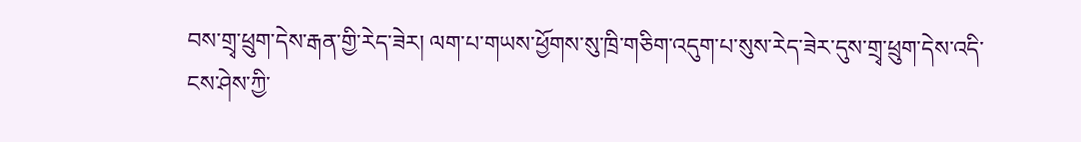བས་གྲྭ་ཕྲུག་དེས་རྒན་གྱི་རེད་ཟེར། ལག་པ་གཡས་ཕྱོགས་སུ་ཁྲི་གཅིག་འདུག་པ་སུས་རེད་ཟེར་དུས་གྲྭ་ཕྲུག་དེས་འདི་ངས་ཤེས་ཀྱི་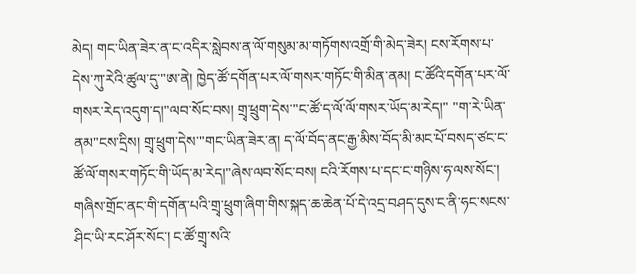མེད། གང་ཡིན་ཟེར་ན་ང་འདིར་སླེབས་ན་ལོ་གསུམ་མ་གཏོགས་འགྲོ་གི་མེད་ཟེར། ངས་རོགས་པ་དེས་ཀུ་རེའི་ཚུལ་དུ་"ཨ་ནེ། ཁྱེད་ཚོ་དགོན་པར་ལོ་གསར་གཏོང་གི་མིན་ནམ། ང་ཚོའི་དགོན་པར་ལོ་གསར་རེད་འདུག་ད།"ལབ་སོང་བས། གྲྭ་ཕྲུག་དེས་"ང་ཚོ་ད་ལོ་ལོ་གསར་ཡོད་མ་རེད།" "ག་རེ་ཡིན་ནམ"ངས་དྲིས། གྲྭ་ཕྲུག་དེས་"གང་ཡིན་ཟེར་ན། ད་ལོ་བོད་ནང་རྒྱ་མིས་བོད་མི་མང་པོ་བསད་ཙང་ང་ཚོ་ལོ་གསར་གཏོང་གི་ཡོད་མ་རེད།"ཞེས་ལབ་སོང་བས། ངའི་རོགས་པ་དང་ང་གཉིས་ཧ་ལས་སོང་། གཞིས་གྲོང་ནང་གི་དགོན་པའི་གྲྭ་ཕྲུག་ཞིག་གིས་སྐད་ཆ་ཆེན་པོ་དེ་འདྲ་བཤད་དུས་ང་ནི་ཧང་སངས་ཤིང་ཡི་རང་ཤོར་སོང་། ང་ཚོ་གྲྭ་སའི་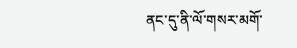ནང་དུ་ནི་ལོ་གསར་མགོ་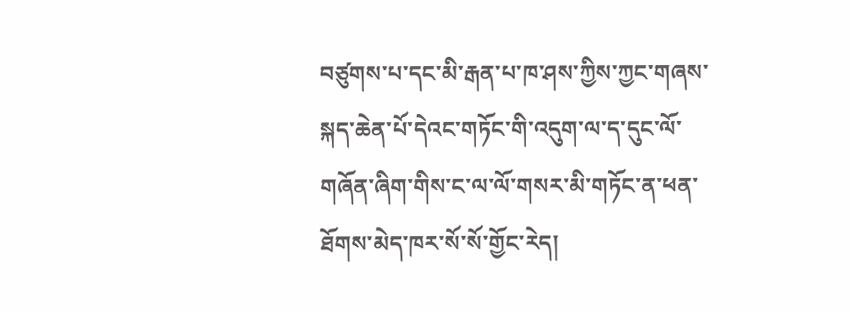བཙུགས་པ་དང་མི་རྒན་པ་ཁ་ཤས་ཀྱིས་ཀྱང་གཞས་སྐད་ཆེན་པོ་དེའང་གཏོང་གི་འདུག་ལ་ད་དུང་ལོ་གཞོན་ཞིག་གིས་ང་ལ་ལོ་གསར་མི་གཏོང་ན་ཕན་ཐོགས་མེད་ཁར་སོ་སོ་གྱོང་རེད།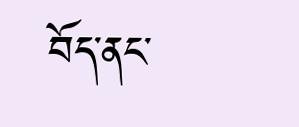བོད་ནང་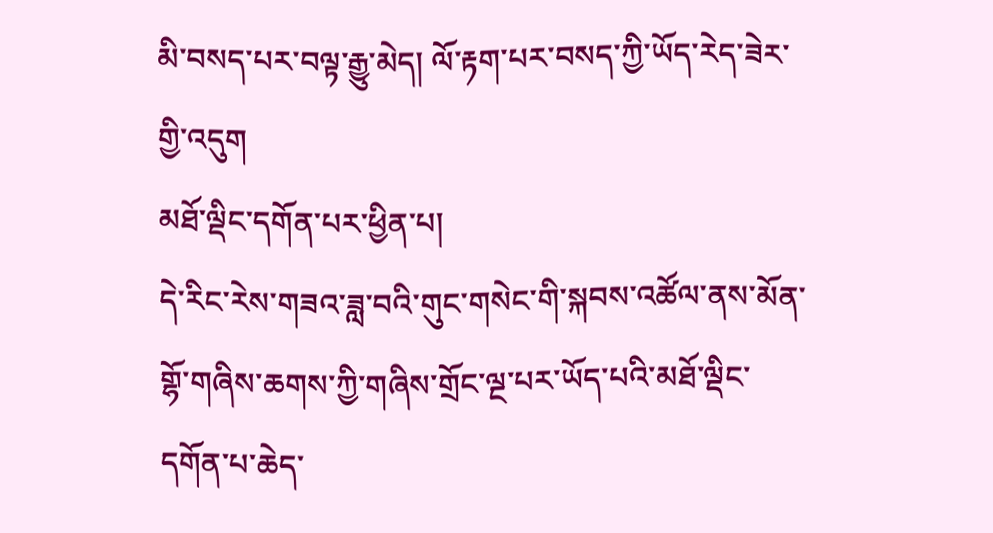མི་བསད་པར་བལྟ་རྒྱུ་མེད། ལོ་རྟག་པར་བསད་ཀྱི་ཡོད་རེད་ཟེར་གྱི་འདུག
མཐོ་ལྡིང་དགོན་པར་ཕྱིན་པ།
དེ་རིང་རེས་གཟའ་ཟླ་བའི་གུང་གསེང་གི་སྐབས་འཚོལ་ནས་མོན་གྷོ་གཞིས་ཆགས་ཀྱི་གཞིས་གྲོང་ལྔ་པར་ཡོད་པའི་མཐོ་ལྡིང་དགོན་པ་ཆེད་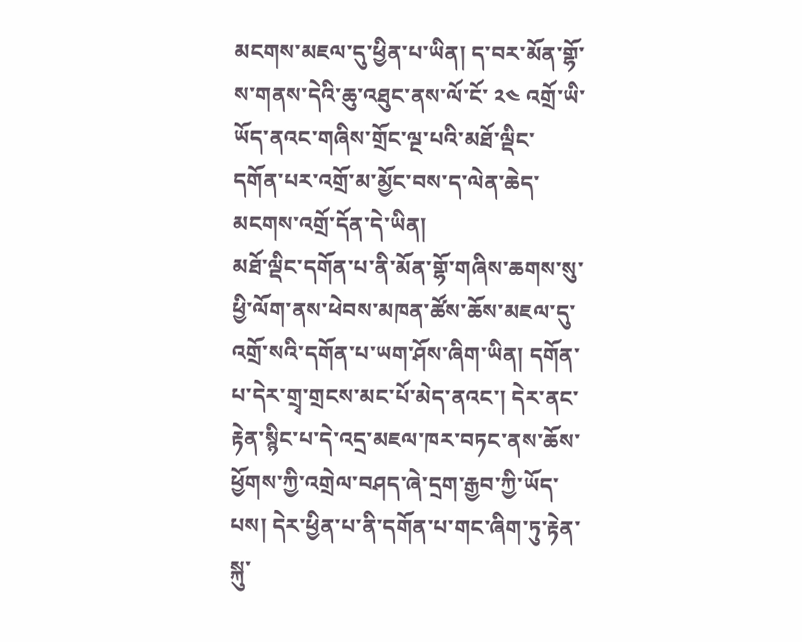མངགས་མཇལ་དུ་ཕྱིན་པ་ཡིན། ད་བར་མོན་གྷོ་ས་གནས་དེའི་ཆུ་འཐུང་ནས་ལོ་ངོ་ ༢༤ འགྲོ་ཡི་ཡོད་ནའང་གཞིས་གྲོང་ལྔ་པའི་མཐོ་ལྡིང་དགོན་པར་འགྲོ་མ་མྱོང་བས་ད་ལེན་ཆེད་མངགས་འགྲོ་དོན་དེ་ཡིན།
མཐོ་ལྡིང་དགོན་པ་ནི་མོན་གྷོ་གཞིས་ཆགས་སུ་ཕྱི་ལོག་ནས་ཕེབས་མཁན་ཚོས་ཆོས་མཇལ་དུ་འགྲོ་སའི་དགོན་པ་ཡག་ཤོས་ཞིག་ཡིན། དགོན་པ་དེར་གྲྭ་གྲངས་མང་པོ་མེད་ནའང་། དེར་ནང་རྟེན་སྙིང་པ་དེ་འདྲ་མཇལ་ཁར་བཏང་ནས་ཆོས་ཕྱོགས་ཀྱི་འགྲེལ་བཤད་ཞེ་དྲག་རྒྱབ་ཀྱི་ཡོད་པས། དེར་ཕྱིན་པ་ནི་དགོན་པ་གང་ཞིག་ཏུ་རྟེན་སྐུ་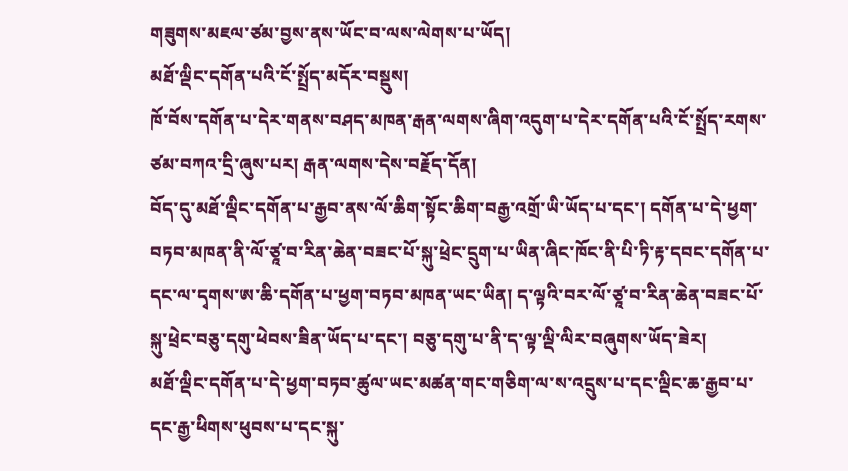གཟུགས་མཇལ་ཙམ་བྱས་ནས་ཡོང་བ་ལས་ལེགས་པ་ཡོད།
མཐོ་ལྡིང་དགོན་པའི་ངོ་སྤྲོད་མདོར་བསྡུས།
ཁོ་བོས་དགོན་པ་དེར་གནས་བཤད་མཁན་རྒན་ལགས་ཞིག་འདུག་པ་དེར་དགོན་པའི་ངོ་སྤྲོད་རགས་ཙམ་བཀའ་དྲི་ཞུས་པར། རྒན་ལགས་དེས་བརྗོད་དོན།
བོད་དུ་མཐོ་ལྡིང་དགོན་པ་རྒྱབ་ནས་ལོ་ཆིག་སྟོང་ཆིག་བརྒྱ་འགྲོ་ཡི་ཡོད་པ་དང་། དགོན་པ་དེ་ཕྱག་བཏབ་མཁན་ནི་ལོ་ཙཱ་བ་རིན་ཆེན་བཟང་པོ་སྐུ་ཕྲེང་དྲུག་པ་ཡིན་ཞིང་ཁོང་ནི་པི་ཏི་རྟ་དབང་དགོན་པ་དང་ལ་དྭགས་ཨ་ཆི་དགོན་པ་ཕྱག་བཏབ་མཁན་ཡང་ཡིན། ད་ལྟའི་བར་ལོ་ཙཱ་བ་རིན་ཆེན་བཟང་པོ་སྐུ་ཕྲེང་བཅུ་དགུ་ཕེབས་ཟིན་ཡོད་པ་དང་། བཅུ་དགུ་པ་ནི་ད་ལྟ་ལྡི་ལིར་བཞུགས་ཡོད་ཟེར།
མཐོ་ལྡིང་དགོན་པ་དེ་ཕྱག་བཏབ་ཚུལ་ཡང་མཚན་གང་གཅིག་ལ་ས་འདྲུས་པ་དང་ལྡིང་ཆ་རྒྱབ་པ་དང་རྒྱ་ཕིགས་ཕུབས་པ་དང་སྐུ་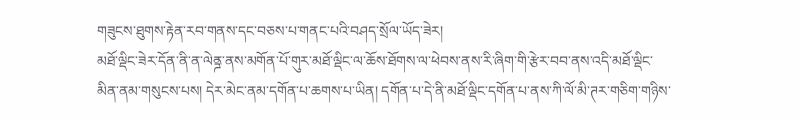གཟུངས་ཐུགས་རྟེན་རབ་གནས་དང་བཅས་པ་གནང་པའི་བཤད་སྲོལ་ཡོད་ཟེར།
མཐོ་ལྡིང་ཟེར་དོན་ནི་ན་ལེནྜ་ནས་མགོན་པོ་གུར་མཐོ་ལྡིང་ལ་ཆོས་ཐོགས་ལ་ཕེབས་ནས་རི་ཞིག་གི་རྩེར་བབ་ནས་འདི་མཐོ་ལྡིང་མིན་ནམ་གསུངས་པས། དེར་མེང་ནམ་དགོན་པ་ཆགས་པ་ཡིན། དགོན་པ་དེ་ནི་མཐོ་ལྡིང་དགོན་པ་ནས་ཀི་ལོ་མི་ཊར་གཅིག་གཉིས་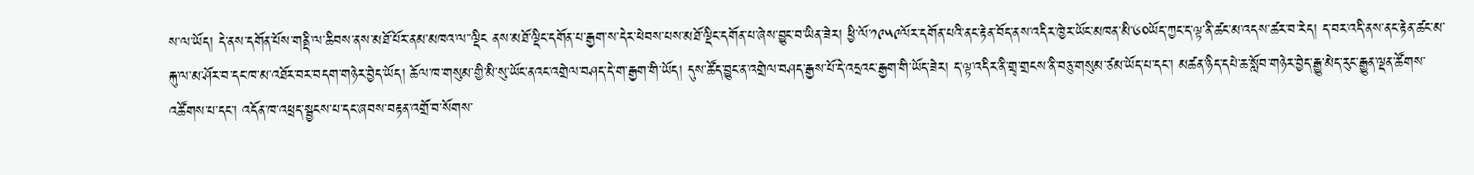ས་ལ་ཡོད། དེ་ནས་དགོན་པོས་གནྡི་ལ་ཆིབས་ནས་མཐོ་པོར་ནམ་མཁའ་ལ་་ལྡིང ནས་མཐོ་ལྡིང་དགོན་པ་རྒྱག་ས་དེར་ཕེབས་པས་མཐོ་ལྡིང་དགོན་པ་ཞེས་བྱུང་བ་ཡིན་ཟེར། ཕྱི་ལོ་༡༩༥༩ལོར་དགོན་པའི་ནང་རྟེན་བོད་ནས་འདིར་ཁྱེར་ཡོང་མཁན་མི་༦༠ཡོད་ཀྱང་ད་ལྟ་ནི་ཚང་མ་འདས་ཚར་བ་རེད། ད་བར་འདི་ནས་ནང་རྟེན་ཚང་མ་རྐུ་ལ་མ་ཤོར་བ་དང་ཁ་མ་འཐོར་བར་བདག་གཉེར་བྱེད་ཡོད། ཆོལ་ཁ་གསུམ་གྱི་མི་སུ་ཡོང་ནའང་འགྲེལ་བཤད་དེ་ག་རྒྱག་གི་ཡོད། དུས་ཚོད་བྱུང་ན་འགྲེལ་བཤད་རྒྱས་པོ་དེ་འདྲའང་རྒྱག་གི་ཡོད་ཟེར། ད་ལྟ་འདིར་ནི་གྲྭ་གྲངས་ནི་བཅུ་གསུམ་ཙམ་ཡོད་པ་དང་། མཚན་ཉིད་དཔེ་ཆ་སློབ་གཉེར་བྱེད་རྒྱུ་མེད་རུང་རྒྱུན་ལྡན་ཚོགས་འཚོགས་པ་དང་། འདོན་ཁ་འཕྲད་སྦྱངས་པ་དང་ཞབས་བརྟན་འགྲོ་བ་སོགས་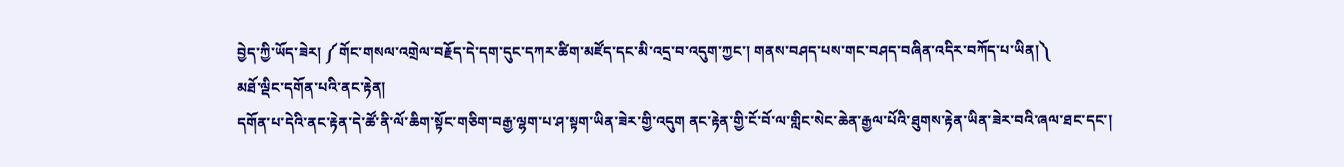བྱེད་ཀྱི་ཡོད་ཟེར། ༼གོང་གསལ་འགྲེལ་བརྗོད་དེ་དག་དུང་དཀར་ཚིག་མཛོད་དང་མི་འདྲ་བ་འདུག་ཀྱང་། གནས་བཤད་པས་གང་བཤད་བཞིན་འདིར་བཀོད་པ་ཡིན།༽
མཐོ་ལྡིང་དགོན་པའི་ནང་རྟེན།
དགོན་པ་དེའི་ནང་རྟེན་དེ་ཚོ་ནི་ལོ་ཆིག་སྟོང་གཅིག་བརྒྱ་ལྷག་པ་ཤ་སྟག་ཡིན་ཟེར་གྱི་འདུག ནང་རྟེན་གྱི་ངོ་བོ་ལ་གླིང་སེང་ཆེན་རྒྱལ་པོའི་ཐུགས་རྟེན་ཡིན་ཟེར་བའི་ཞལ་ཐང་དང་།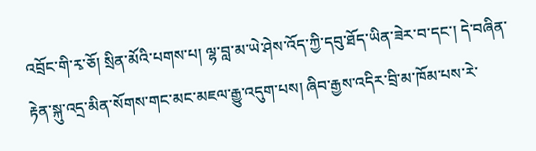འབྲོང་གི་རྭ་ཅོ། སྲིན་མོའི་པགས་པ། ལྷ་བླ་མ་ཡེ་ཤེས་འོད་ཀྱི་དབུ་ཐོད་ཡིན་ཟེར་བ་དང་། དེ་བཞིན་རྟེན་སྐུ་འདྲ་མིན་སོགས་གང་མང་མཇལ་རྒྱུ་འདུག་པས། ཞིབ་རྒྱས་འདིར་བྲི་མ་ཁོམ་པས་རེ་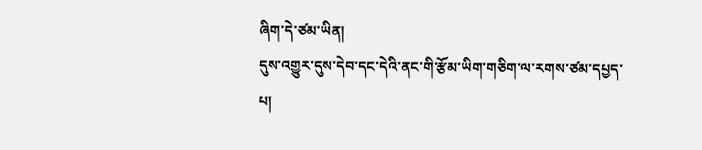ཞིག་དེ་ཙམ་ཡིན།
དུས་འགྱུར་དུས་དེབ་དང་དེའི་ནང་གི་རྩོམ་ཡིག་གཅིག་ལ་རགས་ཙམ་དཔྱད་པ།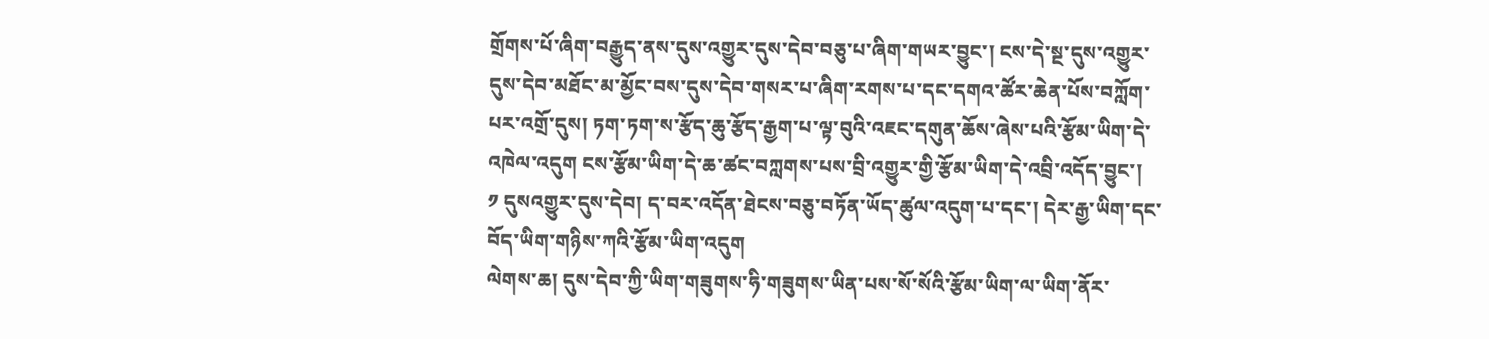གྲོགས་པོ་ཞིག་བརྒྱུད་ནས་དུས་འགྱུར་དུས་དེབ་བཅུ་པ་ཞིག་གཡར་བྱུང་། ངས་དེ་སྔ་དུས་འགྱུར་དུས་དེབ་མཐོང་མ་མྱོང་བས་དུས་དེབ་གསར་པ་ཞིག་རགས་པ་དང་དགའ་ཚོར་ཆེན་པོས་བཀློག་པར་འགྲོ་དུས། ཏག་ཏག་ས་རྩོད་ཆུ་རྩོད་རྒྱག་པ་ལྟ་བུའི་འཇང་དགུན་ཆོས་ཞེས་པའི་རྩོམ་ཡིག་དེ་འཁེལ་འདུག ངས་རྩོམ་ཡིག་དེ་ཆ་ཚང་བཀླགས་པས་བྲི་འགྱུར་གྱི་རྩོམ་ཡིག་དེ་འབྲི་འདོད་བྱུང་།
༡ དུསའགྱུར་དུས་དེབ། ད་བར་འདོན་ཐེངས་བཅུ་བཏོན་ཡོད་ཚུལ་འདུག་པ་དང་། དེར་རྒྱ་ཡིག་དང་བོད་ཡིག་གཉིས་ཀའི་རྩོམ་ཡིག་འདུག
ལེགས་ཆ། དུས་དེབ་ཀྱི་ཡིག་གཟུགས་ཧི་གཟུགས་ཡིན་པས་སོ་སོའི་རྩོམ་ཡིག་ལ་ཡིག་ནོར་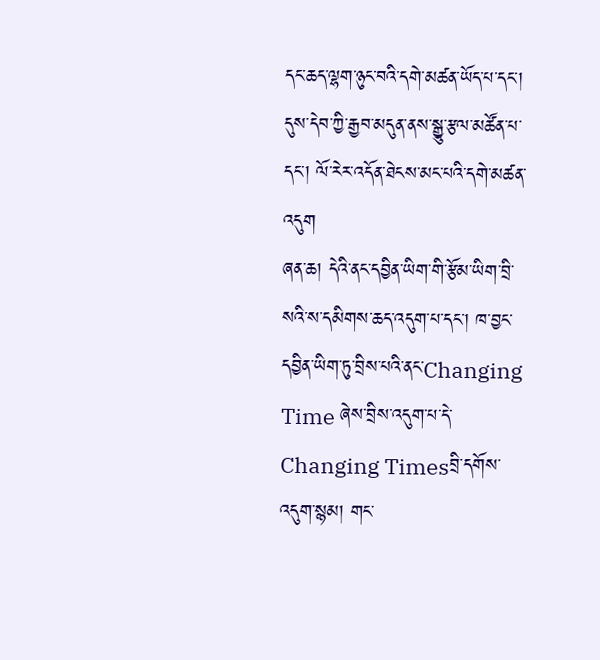དང་ཆད་ལྷག་ཉུང་བའི་དགེ་མཚན་ཡོད་པ་དང་། དུས་དེབ་ཀྱི་རྒྱབ་མདུན་ནས་སྒྱུ་རྩལ་མཚོན་པ་དང་། ལོ་རེར་འདོན་ཐེངས་མང་པའི་དགེ་མཚན་འདུག
ཞན་ཆ། དེའི་ནང་དབྱིན་ཡིག་གི་རྩོམ་ཡིག་བྲི་སའི་ས་དམིགས་ཆད་འདུག་པ་དང་། ཁ་བྱང་དབྱིན་ཡིག་ཏུ་བྲིས་པའི་ནང་Changing Time ཞེས་བྲིས་འདུག་པ་དེ་Changing Timesབྲི་དགོས་འདུག་སྙམ། གང་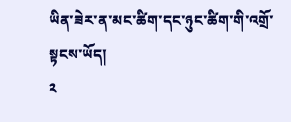ཡིན་ཟེར་ན་མང་ཚིག་དང་ཉུང་ཚིག་གི་འགྲོ་སྟངས་ཡོད།
༢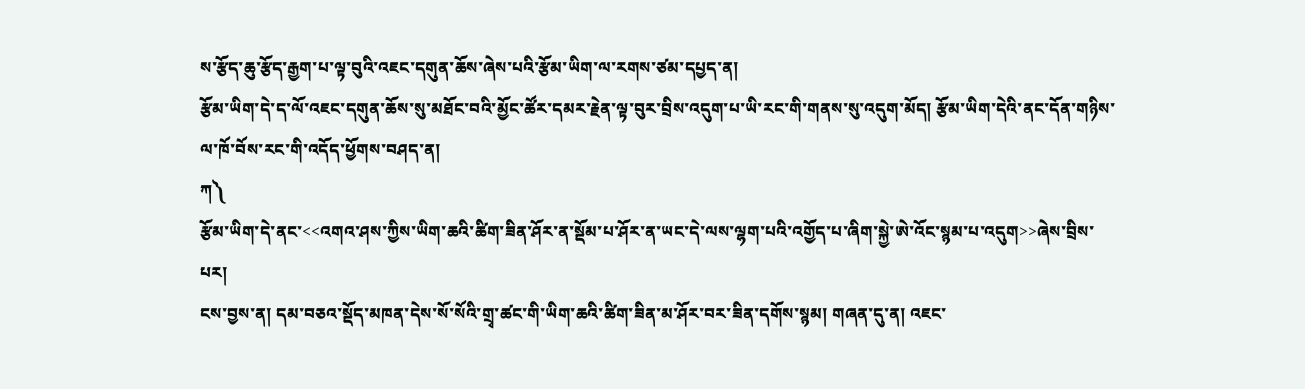ས་རྩོད་ཆུ་རྩོད་རྒྱག་པ་ལྟ་བུའི་འཇང་དགུན་ཆོས་ཞེས་པའི་རྩོམ་ཡིག་ལ་རགས་ཙམ་དཔྱད་ན།
རྩོམ་ཡིག་དེ་ད་ལོ་འཇང་དགུན་ཆོས་སུ་མཐོང་བའི་མྱོང་ཚོར་དམར་རྗེན་ལྟ་བུར་བྲིས་འདུག་པ་ཡི་རང་གི་གནས་སུ་འདུག་མོད། རྩོམ་ཡིག་དེའི་ནང་དོན་གཉིས་ལ་ཁོ་བོས་རང་གི་འདོད་ཕྱོགས་བཤད་ན།
ཀ༽
རྩོམ་ཡིག་དེ་ནང་<<འགའ་ཤས་ཀྱིས་ཡིག་ཆའི་ཚིག་ཟིན་ཤོར་ན་སྡོམ་པ་ཤོར་ན་ཡང་དེ་ལས་ལྷག་པའི་འགྱོད་པ་ཞིག་སྐྱེ་ཨེ་འོང་སྙམ་པ་འདུག>>ཞེས་བྲིས་པར།
ངས་བྱས་ན། དམ་བཅའ་སྡོད་མཁན་དེས་སོ་སོའི་གྲྭ་ཚང་གི་ཡིག་ཆའི་ཚིག་ཟིན་མ་ཤོར་བར་ཟིན་དགོས་སྙམ། གཞན་དུ་ན། འཇང་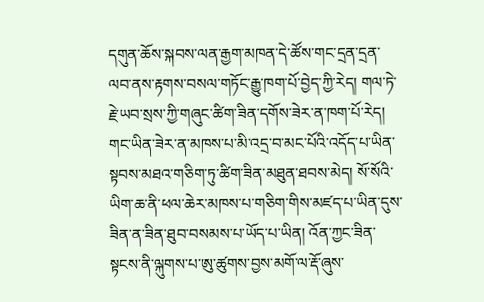དགུན་ཆོས་སྐབས་ལན་རྒྱག་མཁན་དེ་ཚོས་གང་དྲན་དྲན་ལབ་ནས་རྟགས་བསལ་གཏོང་རྒྱུ་ཁག་པོ་བྱེད་ཀྱི་རེད། གལ་ཏེ་རྗེ་ཡབ་སྲས་ཀྱི་གཞུང་ཚིག་ཟིན་དགོས་ཟེར་ན་ཁག་པོ་རེད། གང་ཡིན་ཟེར་ན་མཁས་པ་མི་འདྲ་བ་མང་པོའི་འདོད་པ་ཡིན་སྟབས་མཐའ་གཅིག་ཏུ་ཚིག་ཟིན་མཐུན་ཐབས་མེད། སོ་སོའི་ཡིག་ཆ་ནི་ཕལ་ཆེར་མཁས་པ་གཅིག་གིས་མཛད་པ་ཡིན་དུས་ཟིན་ན་ཟིན་ཐུབ་བསམས་པ་ཡོད་པ་ཡིན། འོན་ཀྱང་ཟིན་སྟངས་ནི་ལྐུགས་པ་ཨུ་ཚུགས་བྱས་མགོ་ལ་རྡོ་ཞུས་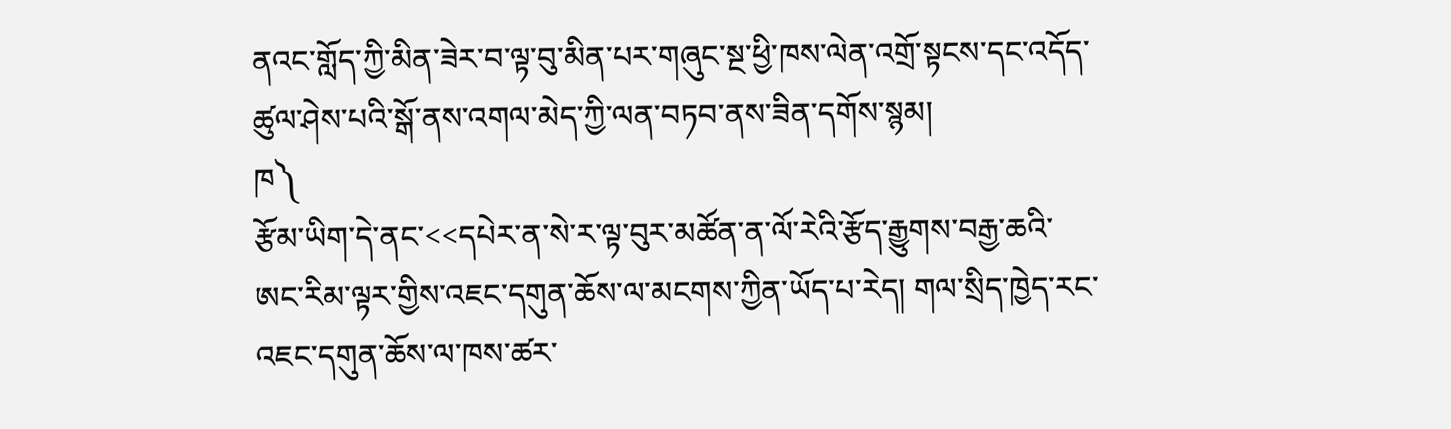ནའང་གློད་ཀྱི་མིན་ཟེར་བ་ལྟ་བུ་མིན་པར་གཞུང་སྔ་ཕྱི་ཁས་ལེན་འགྲོ་སྟངས་དང་འདོད་ཚུལ་ཤེས་པའི་སྒོ་ནས་འགལ་མེད་ཀྱི་ལན་བཏབ་ནས་ཟིན་དགོས་སྙམ།
ཁ༽
རྩོམ་ཡིག་དེ་ནང་<<དཔེར་ན་སེ་ར་ལྟ་བུར་མཚོན་ན་ལོ་རེའི་རྩོད་རྒྱུགས་བརྒྱ་ཆའི་ཨང་རིམ་ལྟར་གྱིས་འཇང་དགུན་ཆོས་ལ་མངགས་ཀྱིན་ཡོད་པ་རེད། གལ་སྲིད་ཁྱེད་རང་འཇང་དགུན་ཆོས་ལ་ཁས་ཚར་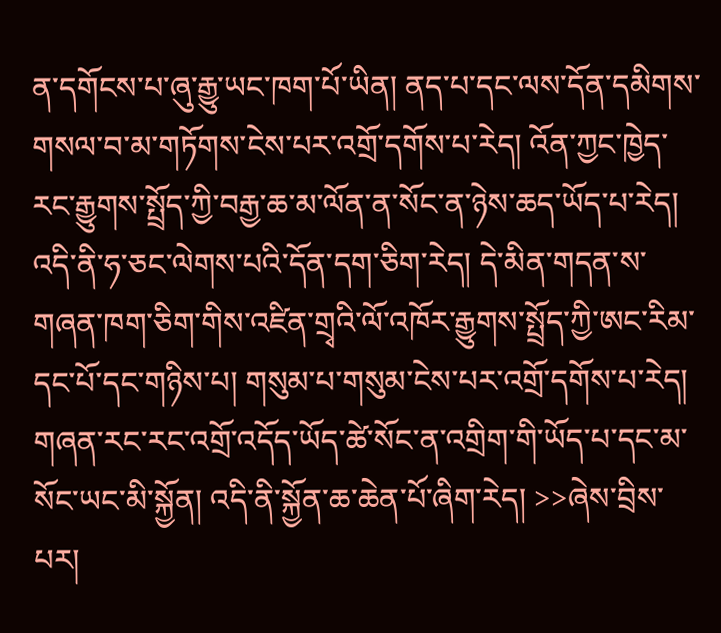ན་དགོངས་པ་ཞུ་རྒྱུ་ཡང་ཁག་པོ་ཡིན། ནད་པ་དང་ལས་དོན་དམིགས་གསལ་བ་མ་གཏོགས་ངེས་པར་འགྲོ་དགོས་པ་རེད། འོན་ཀྱང་ཁྱེད་རང་རྒྱུགས་སྤྲོད་ཀྱི་བརྒྱ་ཆ་མ་ལོན་ན་སོང་ན་ཉེས་ཆད་ཡོད་པ་རེད། འདི་ནི་ཧ་ཅང་ལེགས་པའི་དོན་དག་ཅིག་རེད། དེ་མིན་གདན་ས་གཞན་ཁག་ཅིག་གིས་འཛིན་གྲྭའི་ལོ་འཁོར་རྒྱུགས་སྤྲོད་ཀྱི་ཨང་རིམ་དང་པོ་དང་གཉིས་པ། གསུམ་པ་གསུམ་ངེས་པར་འགྲོ་དགོས་པ་རེད། གཞན་རང་རང་འགྲོ་འདོད་ཡོད་ཚེ་སོང་ན་འགྲིག་གི་ཡོད་པ་དང་མ་སོང་ཡང་མི་སྐྱོན། འདི་ནི་སྐྱོན་ཆ་ཆེན་པོ་ཞིག་རེད། >>ཞེས་བྲིས་པར།